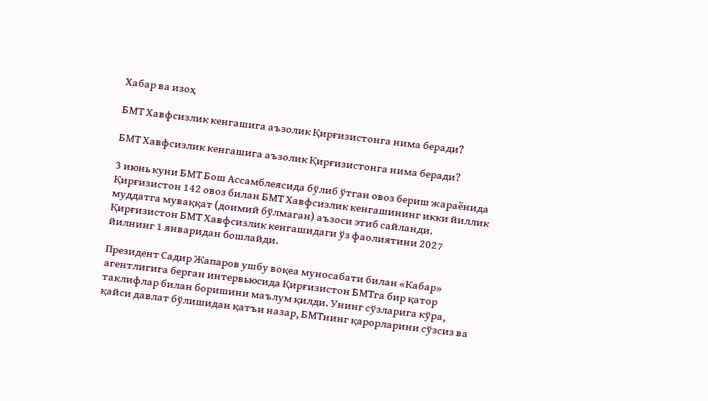Хабар ва изоҳ

БМТ Хавфсизлик кенгашига аъзолик Қирғизистонга нима беради?

БМТ Хавфсизлик кенгашига аъзолик Қирғизистонга нима беради?

3 июнь куни БМТ Бош Ассамблеясида бўлиб ўтган овоз бериш жараёнида Қирғизистон 142 овоз билан БМТ Хавфсизлик кенгашининг икки йиллик муддатга муваққат (доимий бўлмаган) аъзоси этиб сайланди. Қирғизистон БМТ Хавфсизлик кенгашидаги ўз фаолиятини 2027 йилнинг 1 январидан бошлайди.

Президент Садир Жапаров ушбу воқеа муносабати билан «Кабар» агентлигига берган интервьюсида Қирғизистон БМТга бир қатор таклифлар билан боришини маълум қилди. Унинг сўзларига кўра, қайси давлат бўлишидан қатъи назар, БМТнинг қарорларини сўзсиз ва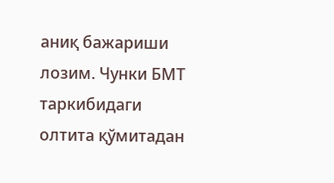аниқ бажариши лозим. Чунки БМТ таркибидаги олтита қўмитадан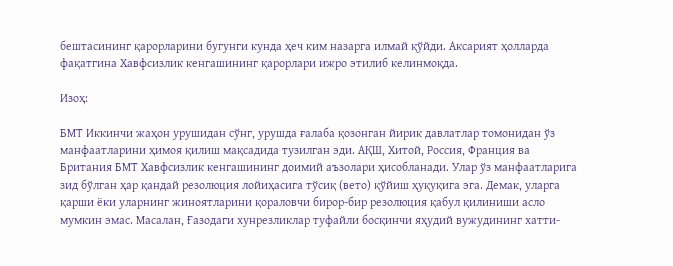бештасининг қарорларини бугунги кунда ҳеч ким назарга илмай қўйди. Аксарият ҳолларда фақатгина Хавфсизлик кенгашининг қарорлари ижро этилиб келинмоқда.

Изоҳ:

БМТ Иккинчи жаҳон урушидан сўнг, урушда ғалаба қозонган йирик давлатлар томонидан ўз манфаатларини ҳимоя қилиш мақсадида тузилган эди. АҚШ, Хитой, Россия, Франция ва Британия БМТ Хавфсизлик кенгашининг доимий аъзолари ҳисобланади. Улар ўз манфаатларига зид бўлган ҳар қандай резолюция лойиҳасига тўсиқ (вето) қўйиш ҳуқуқига эга. Демак, уларга қарши ёки уларнинг жиноятларини қораловчи бирор-бир резолюция қабул қилиниши асло мумкин эмас. Масалан, Ғазодаги хунрезликлар туфайли босқинчи яҳудий вужудининг хатти-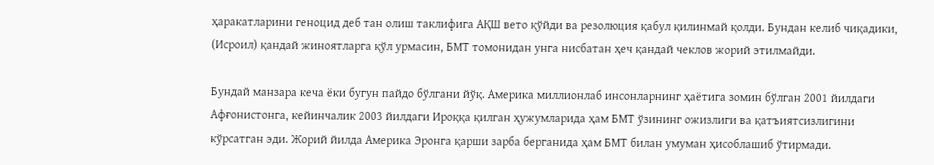ҳаракатларини геноцид деб тан олиш таклифига АҚШ вето қўйди ва резолюция қабул қилинмай қолди. Бундан келиб чиқадики, (Исроил) қандай жиноятларга қўл урмасин, БМТ томонидан унга нисбатан ҳеч қандай чеклов жорий этилмайди.

Бундай манзара кеча ёки бугун пайдо бўлгани йўқ. Америка миллионлаб инсонларнинг ҳаётига зомин бўлган 2001 йилдаги Афғонистонга, кейинчалик 2003 йилдаги Ироққа қилган ҳужумларида ҳам БМТ ўзининг ожизлиги ва қатъиятсизлигини кўрсатган эди. Жорий йилда Америка Эронга қарши зарба берганида ҳам БМТ билан умуман ҳисоблашиб ўтирмади.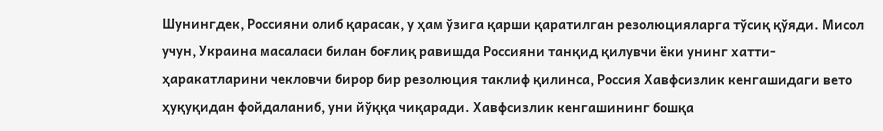Шунингдек, Россияни олиб қарасак, у ҳам ўзига қарши қаратилган резолюцияларга тўсиқ қўяди. Мисол учун, Украина масаласи билан боғлиқ равишда Россияни танқид қилувчи ёки унинг хатти-ҳаракатларини чекловчи бирор бир резолюция таклиф қилинса, Россия Хавфсизлик кенгашидаги вето ҳуқуқидан фойдаланиб, уни йўққа чиқаради. Хавфсизлик кенгашининг бошқа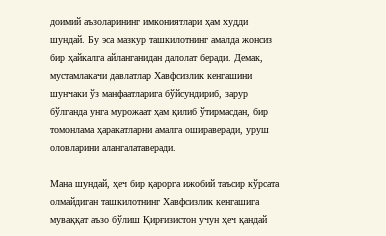доимий аъзоларининг имкониятлари ҳам худди шундай. Бу эса мазкур ташкилотнинг амалда жонсиз бир ҳайкалга айланганидан далолат беради. Демак, мустамлакачи давлатлар Хавфсизлик кенгашини шунчаки ўз манфаатларига бўйсундириб, зарур бўлганда унга мурожаат ҳам қилиб ўтирмасдан, бир томонлама ҳаракатларни амалга ошираверади, уруш оловларини алангалатаверади.

Мана шундай, ҳеч бир қарорга ижобий таъсир кўрсата олмайдиган ташкилотнинг Хавфсизлик кенгашига муваққат аъзо бўлиш Қирғизистон учун ҳеч қандай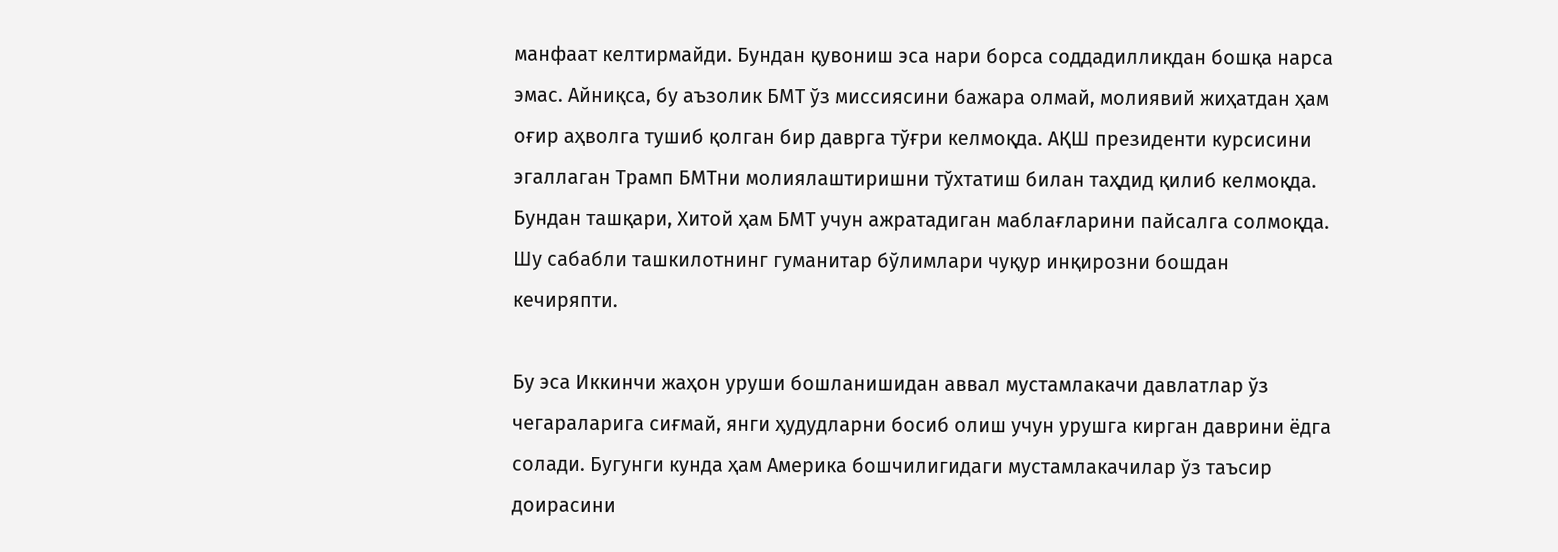манфаат келтирмайди. Бундан қувониш эса нари борса соддадилликдан бошқа нарса эмас. Айниқса, бу аъзолик БМТ ўз миссиясини бажара олмай, молиявий жиҳатдан ҳам оғир аҳволга тушиб қолган бир даврга тўғри келмоқда. АҚШ президенти курсисини эгаллаган Трамп БМТни молиялаштиришни тўхтатиш билан таҳдид қилиб келмоқда. Бундан ташқари, Хитой ҳам БМТ учун ажратадиган маблағларини пайсалга солмоқда. Шу сабабли ташкилотнинг гуманитар бўлимлари чуқур инқирозни бошдан кечиряпти.

Бу эса Иккинчи жаҳон уруши бошланишидан аввал мустамлакачи давлатлар ўз чегараларига сиғмай, янги ҳудудларни босиб олиш учун урушга кирган даврини ёдга солади. Бугунги кунда ҳам Америка бошчилигидаги мустамлакачилар ўз таъсир доирасини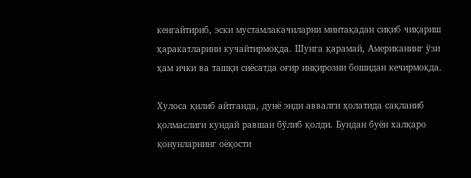кенгайтириб, эски мустамлакачиларни минтақадан сиқиб чиқариш ҳаракатларини кучайтирмоқда. Шунга қарамай, Американинг ўзи ҳам ички ва ташқи сиёсатда оғир инқирозни бошидан кечирмоқда.

Хулоса қилиб айтганда, дунё энди аввалги ҳолатида сақланиб қолмаслиги кундай равшан бўлиб қолди. Бундан буён халқаро қонунларнинг оёқости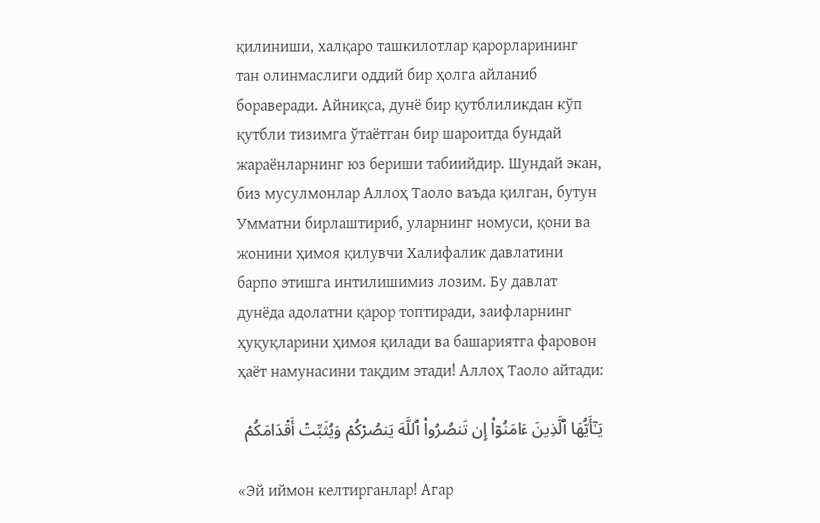қилиниши, халқаро ташкилотлар қарорларининг тан олинмаслиги оддий бир ҳолга айланиб бораверади. Айниқса, дунё бир қутблиликдан кўп қутбли тизимга ўтаётган бир шароитда бундай жараёнларнинг юз бериши табиийдир. Шундай экан, биз мусулмонлар Аллоҳ Таоло ваъда қилган, бутун Умматни бирлаштириб, уларнинг номуси, қони ва жонини ҳимоя қилувчи Халифалик давлатини барпо этишга интилишимиз лозим. Бу давлат дунёда адолатни қарор топтиради, заифларнинг ҳуқуқларини ҳимоя қилади ва башариятга фаровон ҳаёт намунасини тақдим этади! Аллоҳ Таоло айтади:

یَـٰۤأَیُّهَا ٱلَّذِینَ ءَامَنُوۤا۟ إِن تَنصُرُوا۟ ٱللَّهَ یَنصُرۡكُمۡ وَیُثَبِّتۡ أَقۡدَامَكُمۡ

«Эй иймон келтирганлар! Агар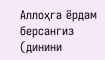Аллоҳга ёрдам берсангиз (динини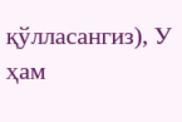қўлласангиз), У ҳам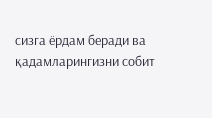сизга ёрдам беради ва қадамларингизни собит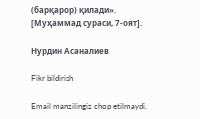(барқарор) қилади». [Муҳаммад сураси, 7-оят].

Нурдин Асаналиев

Fikr bildirish

Email manzilingiz chop etilmaydi.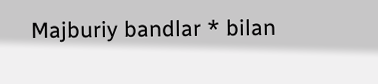Majburiy bandlar * bilan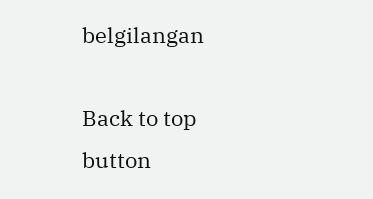belgilangan

Back to top button